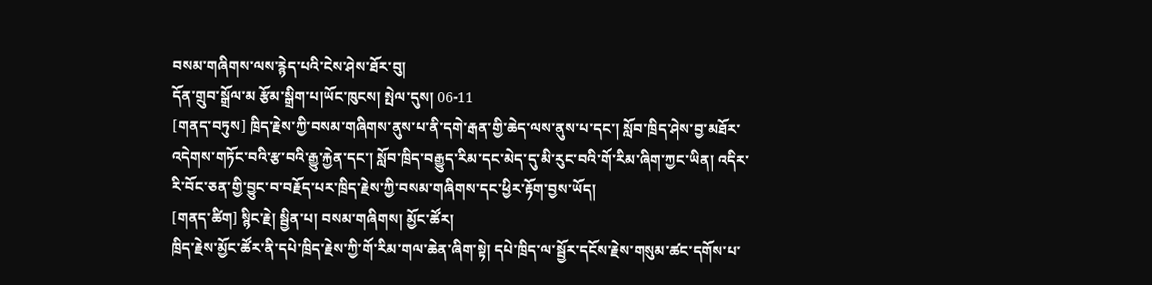བསམ་གཞིགས་ལས་རྙེད་པའི་ངེས་ཤེས་ཐོར་བུ།
དོན་གྲུབ་སྒྲོལ་མ རྩོམ་སྒྲིག་པ།ཡོང་ཁུངས། སྤེལ་དུས། 06-11
[གནད་བཏུས] ཁྲིད་རྗེས་ཀྱི་བསམ་གཞིགས་ནུས་པ་ནི་དགེ་རྒན་གྱི་ཆེད་ལས་ནུས་པ་དང་། སློབ་ཁྲིད་ཤེས་བྱ་མཐོར་འདེགས་གཏོང་བའི་རྩ་བའི་རྒྱུ་རྐྱེན་དང་། སློབ་ཁྲིད་བརྒྱུད་རིམ་དང་མེད་དུ་མི་རུང་བའི་གོ་རིམ་ཞིག་ཀྱང་ཡིན། འདིར་རི་བོང་ཅན་གྱི་བྱུང་བ་བརྗོད་པར་ཁྲིད་རྗེས་ཀྱི་བསམ་གཞིགས་དང་ཕྱིར་རྟོག་བྱས་ཡོད།
[གནད་ཚིག] སྙིང་རྗེ། སྦྱིན་པ། བསམ་གཞིགས། མྱོང་ཚོར།
ཁྲིད་རྗེས་མྱོང་ཚོར་ནི་དཔེ་ཁྲིད་རྗེས་ཀྱི་གོ་རིམ་གལ་ཆེན་ཞིག་སྟེ། དཔེ་ཁྲིད་ལ་སྦྱོར་དངོས་རྗེས་གསུམ་ཚང་དགོས་པ་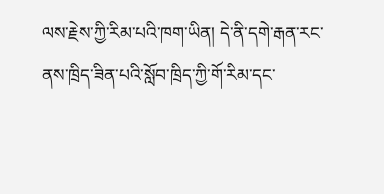ལས་རྗེས་ཀྱི་རིམ་པའི་ཁག་ཡིན། དེ་ནི་དགེ་རྒན་རང་ནས་ཁྲིད་ཟིན་པའི་སློབ་ཁྲིད་ཀྱི་གོ་རིམ་དང་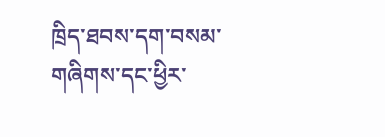ཁྲིད་ཐབས་དག་བསམ་གཞིགས་དང་ཕྱིར་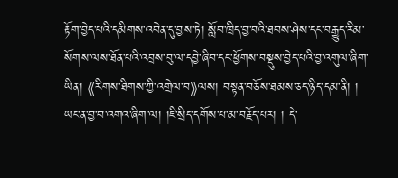རྟོག་བྱེད་པའི་དམིགས་འབེན་དུ་བྱས་ཏེ། སློབ་ཁྲིད་བྱ་བའི་ཐབས་ཤེས་དང་བརྒྱུད་རིམ་སོགས་ལས་ཐོན་པའི་འབྲས་བུ་ལ་དབྱེ་ཞིབ་དང་ཕྱོགས་བསྡུས་བྱེད་པའི་བྱ་འགུལ་ཞིག་ཡིན། 《རིགས་ཐིགས་ཀྱི་འགྲེལ་བ》ལས། བསྟན་བཅོས་ཐམས་ཅད་ཉིད་དམ་ནི། ། ཡང་ན་བྱ་བ་འགའ་ཞིག་ལ། །ཇི་སྲིད་དགོས་པ་མ་བརྗོད་པར། ། དེ་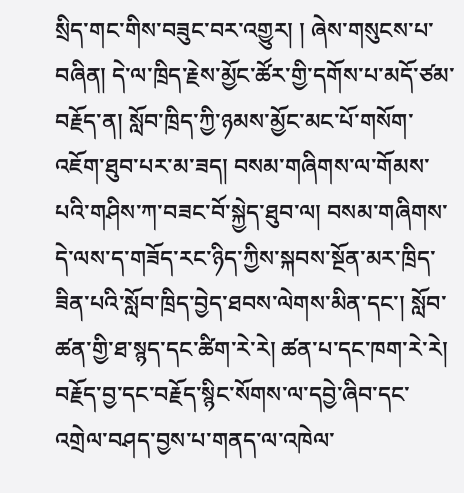སྲིད་གང་གིས་བཟུང་བར་འགྱུར། ། ཞེས་གསུངས་པ་བཞིན། དེ་ལ་ཁྲིད་རྗེས་མྱོང་ཚོར་གྱི་དགོས་པ་མདོ་ཙམ་བརྗོད་ན། སློབ་ཁྲིད་ཀྱི་ཉམས་མྱོང་མང་པོ་གསོག་འཇོག་ཐུབ་པར་མ་ཟད། བསམ་གཞིགས་ལ་གོམས་པའི་གཤིས་ཀ་བཟང་བོ་སྐྱེད་ཐུབ་ལ། བསམ་གཞིགས་དེ་ལས་ད་གཟོད་རང་ཉིད་ཀྱིས་སྐབས་སྔོན་མར་ཁྲིད་ཟིན་པའི་སློབ་ཁྲིད་བྱེད་ཐབས་ལེགས་མིན་དང་། སློབ་ཚན་གྱི་ཐ་སྙད་དང་ཚིག་རེ་རེ། ཚན་པ་དང་ཁག་རེ་རེ། བརྗོད་བྱ་དང་བརྗོད་སྙིང་སོགས་ལ་དབྱེ་ཞིབ་དང་འགྲེལ་བཤད་བྱས་པ་གནད་ལ་འཁེལ་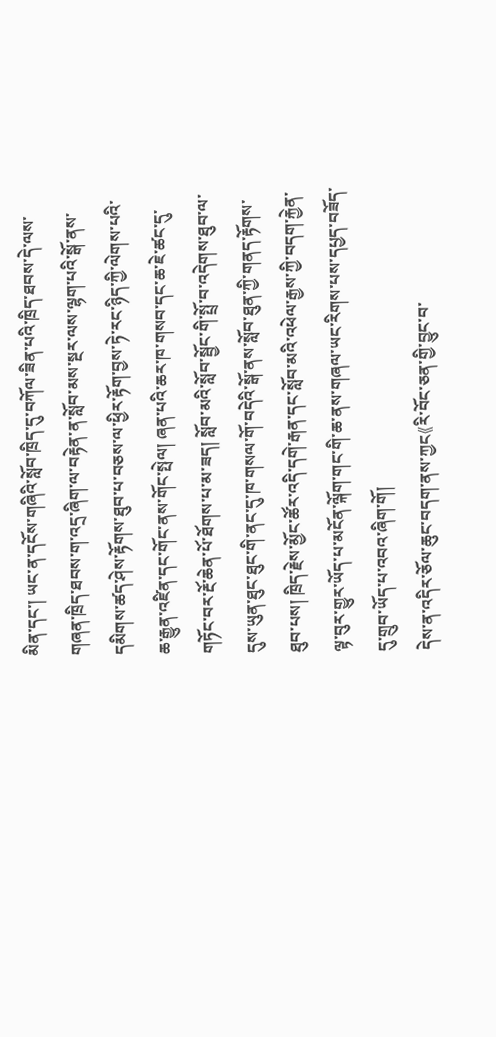མིན་དང་། ཡང་ན་དངོས་གཞིའི་སློབ་ཁྲིད་དུ་བཀོལ་ཟིན་པའི་ཁྲིད་ཐབས་དེ་ལས་གཞན་ཁྲིད་ཐབས་ག་འདྲ་ཞིག་ལ་བརྟེན་ན་སློབ་མས་སྔར་ལས་ལྷག་པའི་སྒོ་ནས་དམིགས་ཚད་ཤེས་རྟོགས་ཐུབ་པ་བཅས་ལ་ཕྱིར་རྟོག་བྱས་ཏེ་རང་ཉིད་ཀྱི་ལེགས་པའི་ཆ་རྒྱུན་འཛིན་དང་གོང་ནས་གོང་སྤེལ། ཞན་པའི་ཆར་ཁ་གསབ་དང་ཆ་ཇེ་ཚང་དུ་གཏོང་བར་རྔོ་ཆེན་པོ་ཐོགས་པ་མ་ཟད། སློབ་མའི་སློབ་སྦྱོང་གི་སྤྲོ་བ་འདེགས་ཐུབ་ལ་དུས་ཡུན་ཐུང་ཐུང་གི་ནང་དུ་ཁ་གསལ་གོ་བདེའི་སྒོ་ནས་སློབ་ཐུན་ཀྱི་གནད་རྟོགས་ཐུབ་པས། ཁྲིད་རྗེས་མྱོང་ཚོར་འདི་དགེ་རྒན་དང་སློབ་མའི་འཕེལ་རྒྱས་ཀྱི་བདག་རྐྱེན་ལྟ་བུར་གྱུར་ཡོད་པ་མངོན་ལྐོག་གང་གི་ཆ་ནས་གཞལ་ཡང་རིགས་པས་དཔྱད་བཟོད་དུ་གྲུབ་ཡོད་པ་འབའ་ཞིག་གོ།
དེས་ན་འདིར་ཅོལ་ཆུང་བདག་ནས་ཀྱང《རི་བོང་ཅན་གྱི་བྱུང་བ་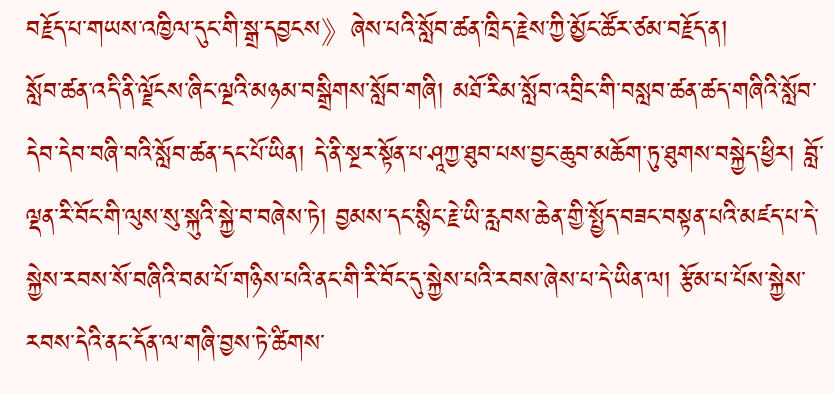བརྗོད་པ་གཡས་འཁྱིལ་དུང་གི་སྒྲ་དབྱངས》ཞེས་པའི་སློབ་ཚན་ཁྲིད་རྗེས་ཀྱི་མྱོང་ཚོར་ཙམ་བརྗོད་ན།
སློབ་ཚན་འདི་ནི་ལྗོངས་ཞིང་ལྔའི་མཉམ་བསྒྲིགས་སློབ་གཞི། མཐོ་རིམ་སློབ་འབྲིང་གི་བསླབ་ཚན་ཚད་གཞིའི་སློབ་དེབ་དེབ་བཞི་བའི་སློབ་ཚན་དང་པོ་ཡིན། དེ་ནི་སྔར་སྟོན་པ་ཤཱཀྱ་ཐུབ་པས་བྱང་ཆུབ་མཆོག་ཏུ་ཐུགས་བསྐྱེད་ཕྱིར། བློ་ལྡན་རི་བོང་གི་ལུས་སུ་སྐུའི་སྐྱེ་བ་བཞེས་ཏེ། བྱམས་དང་སྙིང་རྗེ་ཡི་རླབས་ཆེན་གྱི་སྤྱོད་བཟང་བསྟན་པའི་མཛད་པ་དེ་སྐྱེས་རབས་སོ་བཞིའི་བམ་པོ་གཉིས་པའི་ནང་གི་རི་བོང་དུ་སྐྱེས་པའི་རབས་ཞེས་པ་དེ་ཡིན་ལ། རྩོམ་པ་པོས་སྐྱེས་རབས་དེའི་ནང་དོན་ལ་གཞི་བྱས་ཏེ་ཚིགས་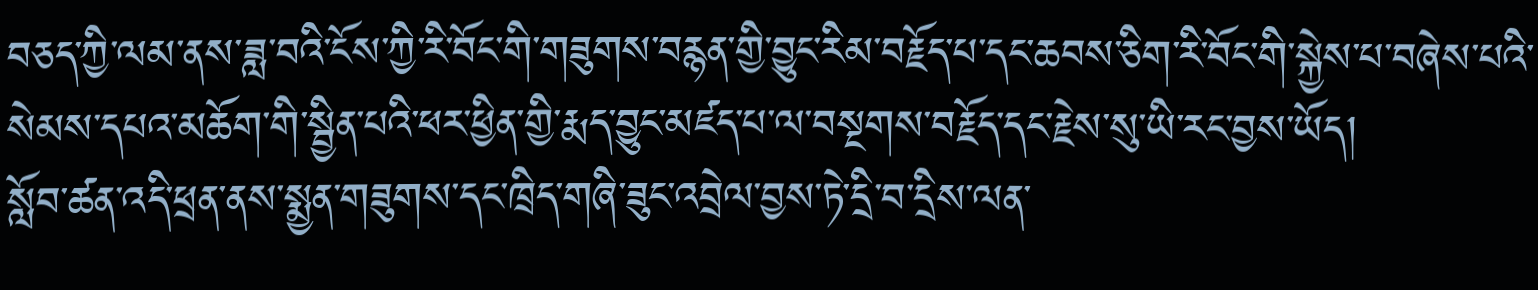བཅད་ཀྱི་ལམ་ནས་ཟླ་བའི་ངོས་ཀྱི་རི་བོང་གི་གཟུགས་བརྙན་གྱི་བྱུང་རིམ་བརྗོད་པ་དང་ཆབས་ཅིག་རི་བོང་གི་སྐྱེས་པ་བཞེས་པའི་སེམས་དཔའ་མཆོག་གི་སྦྱིན་པའི་ཕར་ཕྱིན་གྱི་རྨད་བྱུང་མཛད་པ་ལ་བསྔགས་བརྗོད་དང་རྗེས་སུ་ཡི་རང་བྱས་ཡོད།
སློབ་ཚན་འདི་ཕྲན་ནས་སྨྱན་གཟུགས་དང་ཁྲིད་གཞི་ཟུང་འབྲེལ་བྱས་ཏེ་དྲི་བ་དྲིས་ལན་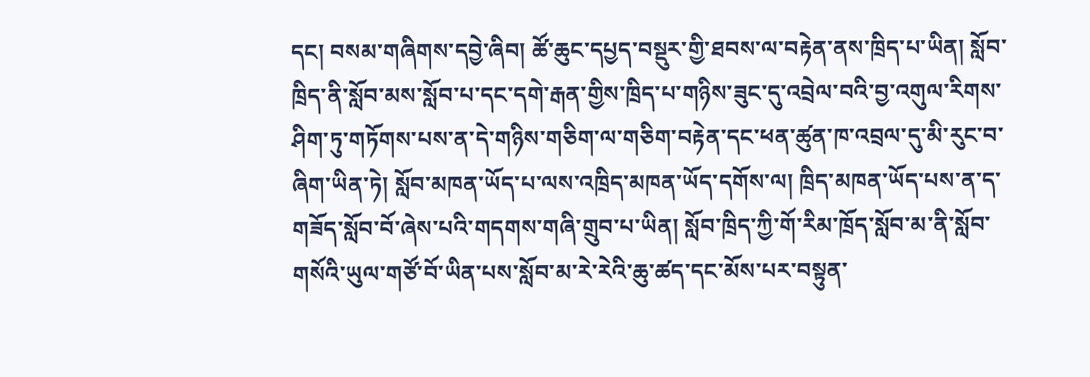དང། བསམ་གཞིགས་དབྱེ་ཞིབ། ཚོ་ཆུང་དཔྱད་བསྡུར་གྱི་ཐབས་ལ་བརྟེན་ནས་ཁྲིད་པ་ཡིན། སློབ་ཁྲིད་ནི་སློབ་མས་སློབ་པ་དང་དགེ་རྒན་གྱིས་ཁྲིད་པ་གཉིས་ཟུང་དུ་འབྲེལ་བའི་བྱ་འགུལ་རིགས་ཤིག་ཏུ་གཏོགས་པས་ན་དེ་གཉིས་གཅིག་ལ་གཅིག་བརྟེན་དང་ཕན་ཚུན་ཁ་འབྲལ་དུ་མི་རུང་བ་ཞིག་ཡིན་ཏེ། སློབ་མཁན་ཡོད་པ་ལས་འཁྲིད་མཁན་ཡོད་དགོས་ལ། ཁྲིད་མཁན་ཡོད་པས་ན་ད་གཟོད་སློབ་བོ་ཞེས་པའི་གདགས་གཞི་གྲུབ་པ་ཡིན། སློབ་ཁྲིད་ཀྱི་གོ་རིམ་ཁྲོད་སློབ་མ་ནི་སློབ་གསོའི་ཡུལ་གཙོ་བོ་ཡིན་པས་སློབ་མ་རེ་རེའི་ཆུ་ཚད་དང་མོས་པར་བསྟུན་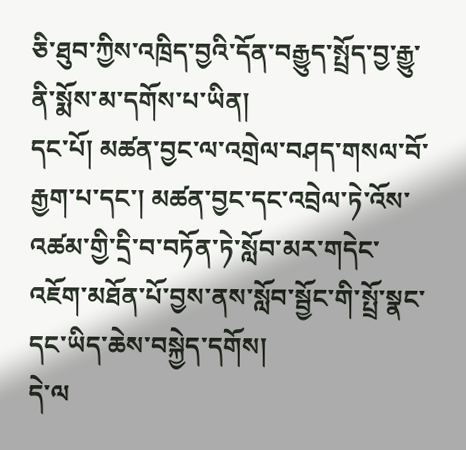ཅི་ཐུབ་ཀྱིས་འཁྲིད་བྱའི་དོན་བརྒྱུད་སྤྲོད་བྱ་རྒྱུ་ནི་སྨོས་མ་དགོས་པ་ཡིན།
དང་པོ། མཚན་བྱང་ལ་འགྲེལ་བཤད་གསལ་བོ་རྒྱག་པ་དང་། མཚན་བྱང་དང་འབྲེལ་ཏེ་འོས་འཚམ་གྱི་དྲི་བ་བཏོན་ཏེ་སློབ་མར་གདེང་འཇོག་མཐོན་པོ་བྱས་ནས་སློབ་སྦྱོང་གི་སྤྲོ་སྣང་དང་ཡིད་ཆེས་བསྐྱེད་དགོས།
དེ་ལ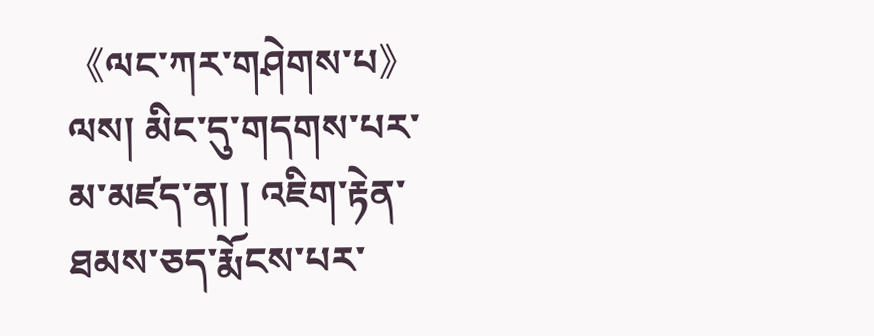《ལང་ཀར་གཤེགས་པ》ལས། མིང་དུ་གདགས་པར་མ་མཛད་ན། ། འཇིག་རྟེན་ཐམས་ཅད་རྨོངས་པར་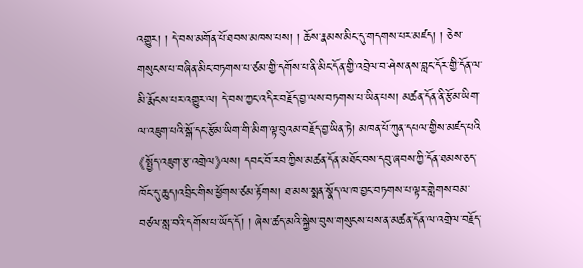འགྱུར། ། དེ་བས་མགོན་པོ་ཐབས་མཁས་པས། ། ཆོས་རྣམས་མིང་དུ་གདགས་པར་མཛད། ། ཅེས་གསུངས་པ་བཞིན་མིང་བཏགས་པ་ཙམ་གྱི་དགོས་པ་ནི་མིང་དོན་གྱི་འབྲེལ་བ་ཤེས་ནས་བླང་དོར་གྱི་དོན་ལ་མི་རྨོངས་པར་འགྱུར་ལ། དེ་བས་ཀྱང་འདིར་བརྗོད་བྱ་ལས་བཏགས་པ་ཡིན་པས། མཚན་དོན་ནི་རྩོམ་ཡིག་ལ་འཇུག་པའི་སྒོ་དང་རྩོམ་ཡིག་གི་མིག་ལྟ་བུའམ་བརྗོད་བྱ་ཡིན་ཏེ། མཁན་པོ་ཀུན་དཔལ་གྱིས་མཛད་པའི《སྤྱོད་འཇུག་རྩ་འགྲེལ》ལས། དབང་བོ་རབ་ཀྱིས་མཚན་དོན་མཐོང་བས་དབུ་ཞབས་ཀྱི་དོན་ཐམས་ཅད་ཁོང་དུ་ཆུད།འབྲིང་གིས་ཕྱོགས་ཙམ་རྟོགས། ཐ་མས་སྨན་སྣོད་ལ་ཁ་བྱང་བཏགས་པ་ལྟར་གླེགས་བམ་བཙལ་སླ་བའི་དགོས་པ་ཡོད་དོ། ། ཞེས་ཚད་མའི་སྐྱེས་བུས་གསུངས་པས་ན་མཚན་དོན་ལ་འགྲེལ་བརྗོད་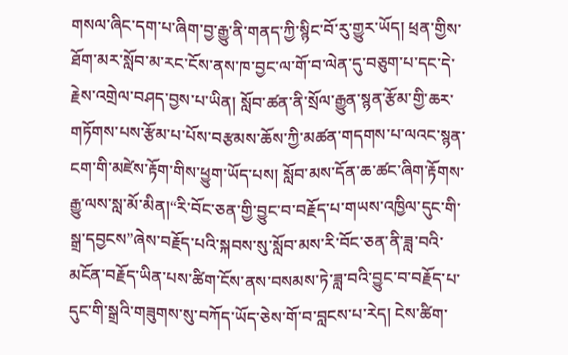གསལ་ཞིང་དག་པ་ཞིག་བྱ་རྒྱུ་ནི་གནད་ཀྱི་སྙིང་བོ་རུ་གྱུར་ཡོད། ཕྲན་གྱིས་ཐོག་མར་སློབ་མ་རང་ངོས་ནས་ཁ་བྱང་ལ་གོ་བ་ལེན་དུ་བཅུག་པ་དང་དེ་རྗེས་འགྲེལ་བཤད་བྱས་པ་ཡིན། སློབ་ཚན་ནི་སྲོལ་རྒྱུན་སྙན་རྩོམ་གྱི་ཆར་གཏོགས་པས་རྩོམ་པ་པོས་བརྩམས་ཆོས་ཀྱི་མཚན་གདགས་པ་ལའང་སྙན་ངག་གི་མཛེས་རྟོག་གིས་ཕྱུག་ཡོད་པས། སློབ་མས་དོན་ཆ་ཚང་ཞིག་རྟོགས་རྒྱུ་ལས་སླ་མོ་མིན།“རི་བོང་ཅན་གྱི་བྱུང་བ་བརྗོད་པ་གཡས་འཁྱིལ་དུང་གི་སྒྲ་དབྱངས”ཞེས་བརྗོད་པའི་སྐབས་སུ་སློབ་མས་རི་བོང་ཅན་ནི་ཟླ་བའི་མངོན་བརྗོད་ཡིན་པས་ཚིག་ངོས་ནས་བསམས་ཏེ་ཟླ་བའི་བྱུང་བ་བརྗོད་པ་དུང་གི་སྒྲའི་གཟུགས་སུ་བཀོད་ཡོད་ཅེས་གོ་བ་བླངས་པ་རེད། ངེས་ཚིག་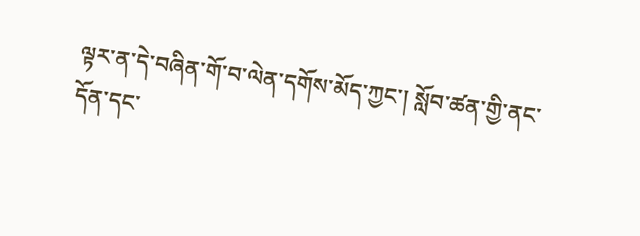ལྟར་ན་དེ་བཞིན་གོ་བ་ལེན་དགོས་མོད་ཀྱང་། སློབ་ཚན་གྱི་ནང་དོན་དང་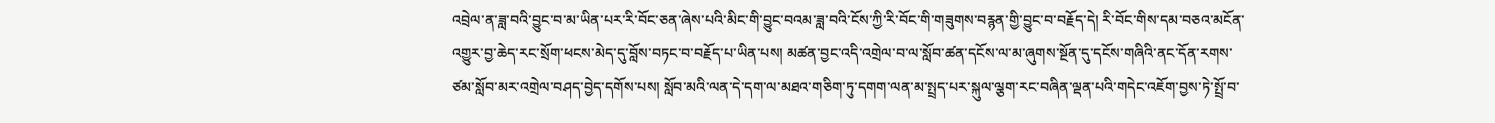འབྲེལ་ན་ཟླ་བའི་བྱུང་བ་མ་ཡིན་པར་རི་བོང་ཅན་ཞེས་པའི་མིང་གི་བྱུང་བའམ་ཟླ་བའི་ངོས་ཀྱི་རི་བོང་གི་གཟུགས་བརྙན་གྱི་བྱུང་བ་བརྗོད་དེ། རི་བོང་གིས་དམ་བཅའ་མངོན་འགྱུར་བྱ་ཆེད་རང་སྲོག་ཕངས་མེད་དུ་བློས་བཏང་བ་བརྗོད་པ་ཡིན་པས། མཚན་བྱང་འདི་འགྲེལ་བ་ལ་སློབ་ཚན་དངོས་ལ་མ་ཞུགས་སྔོན་དུ་དངོས་གཞིའི་ནང་དོན་རགས་ཙམ་སློབ་མར་འགྲེལ་བཤད་བྱེད་དགོས་པས། སློབ་མའི་ལན་དེ་དག་ལ་མཐའ་གཅིག་ཏུ་དགག་ལན་མ་སྤྲད་པར་སྐུལ་ལྕག་རང་བཞིན་ལྡན་པའི་གདེང་འཇོག་བྱས་ཏེ་སྤྲོ་བ་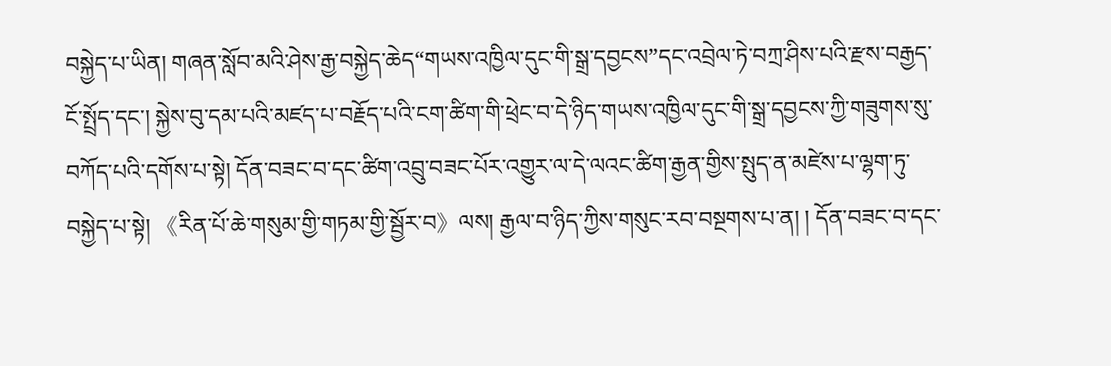བསྐྱེད་པ་ཡིན། གཞན་སློབ་མའི་ཤེས་རྒྱ་བསྐྱེད་ཆེད“གཡས་འཁྱིལ་དུང་གི་སྒྲ་དབྱངས”དང་འབྲེལ་ཏེ་བཀྲ་ཤིས་པའི་རྫས་བརྒྱད་ངོ་སྤྲོད་དང་། སྐྱེས་བུ་དམ་པའི་མཛད་པ་བརྗོད་པའི་ངག་ཚིག་གི་ཕྲེང་བ་དེ་ཉིད་གཡས་འཁྱིལ་དུང་གི་སྒྲ་དབྱངས་ཀྱི་གཟུགས་སུ་བཀོད་པའི་དགོས་པ་སྟེ། དོན་བཟང་བ་དང་ཚིག་འབྲུ་བཟང་པོར་འགྱུར་ལ་དེ་ལའང་ཚིག་རྒྱན་གྱིས་སྤུད་ན་མཛེས་པ་ལྷག་ཏུ་བསྐྱེད་པ་སྟེ། 《རིན་པོ་ཆེ་གསུམ་གྱི་གཏམ་གྱི་སྦྱོར་བ》ལས། རྒྱལ་བ་ཉིད་ཀྱིས་གསུང་རབ་བསྔགས་པ་ན། ། དོན་བཟང་བ་དང་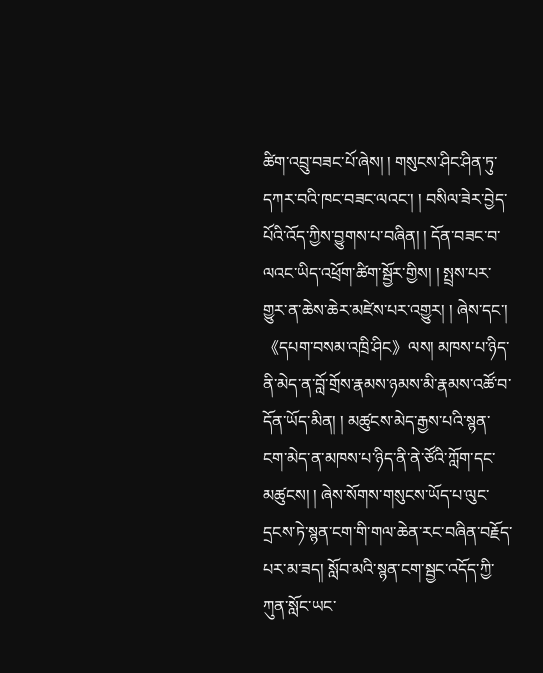ཚིག་འབྲུ་བཟང་པོ་ཞེས། ། གསུངས་ཤིང་ཤིན་ཏུ་དཀར་བའི་ཁང་བཟང་ལའང་། ། བསིལ་ཟེར་བྱེད་པོའི་འོད་ཀྱིས་བྱུགས་པ་བཞིན། ། དོན་བཟང་བ་ལའང་ཡིད་འཕྲོག་ཚིག་སྦྱོར་གྱིས། ། སྤྲས་པར་གྱུར་ན་ཆེས་ཆེར་མཛེས་པར་འགྱུར། ། ཞེས་དང་། 《དཔག་བསམ་འཁྲི་ཤིང》ལས། མཁས་པ་ཉིད་ནི་མེད་ན་བློ་གྲོས་རྣམས་ཉམས་མི་རྣམས་འཚོ་བ་དོན་ཡོད་མིན། ། མཚུངས་མེད་རྒྱས་པའི་སྙན་ངག་མེད་ན་མཁས་པ་ཉིད་ནི་ནེ་ཙོའི་ཀློག་དང་མཚུངས། ། ཞེས་སོགས་གསུངས་ཡོད་པ་ལུང་དྲངས་ཏེ་སྙན་ངག་གི་གལ་ཆེན་རང་བཞིན་བརྗོད་པར་མ་ཟད། སློབ་མའི་སྙན་ངག་སྦྱང་འདོད་ཀྱི་ཀུན་སློང་ཡང་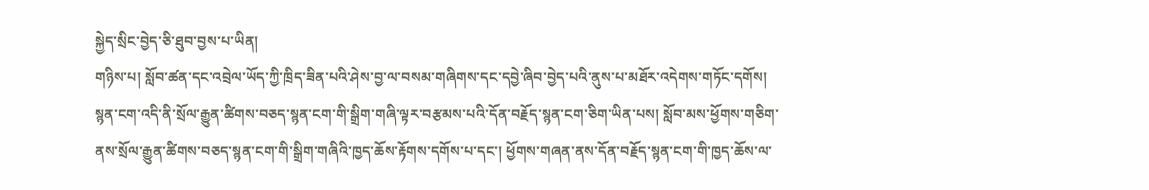སྐྱེད་སྲིང་བྱེད་ཅི་ཐུབ་བྱས་པ་ཡིན།
གཉིས་པ། སློབ་ཚན་དང་འབྲེལ་ཡོད་ཀྱི་ཁྲིད་ཟིན་པའི་ཤེས་བྱ་ལ་བསམ་གཞིགས་དང་དབྱེ་ཞིབ་བྱེད་པའི་ནུས་པ་མཐོར་འདེགས་གཏོང་དགོས།
སྙན་ངག་འདི་ནི་སྲོལ་རྒྱུན་ཚིགས་བཅད་སྙན་ངག་གི་སྒྲིག་གཞི་ལྟར་བརྩམས་པའི་དོན་བརྗོད་སྙན་ངག་ཅིག་ཡིན་པས། སློབ་མས་ཕྱོགས་གཅིག་ནས་སྲོལ་རྒྱུན་ཚིགས་བཅད་སྙན་ངག་གི་སྒྲིག་གཞིའི་ཁྱད་ཆོས་རྟོགས་དགོས་པ་དང་། ཕྱོགས་གཞན་ནས་དོན་བརྗོད་སྙན་ངག་གི་ཁྱད་ཆོས་ལ་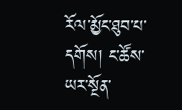རོལ་མྱོང་ཐུབ་པ་དགོས། ང་ཚོས་ཡར་སྔོན་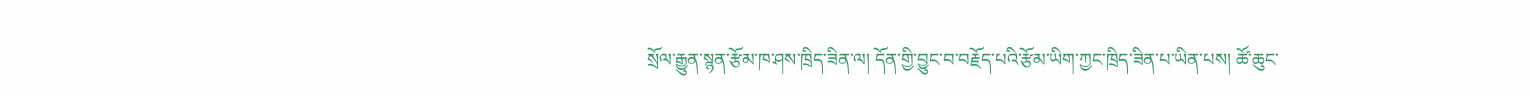སྲོལ་རྒྱུན་སྙན་རྩོམ་ཁ་ཤས་ཁྲིད་ཟིན་ལ། དོན་གྱི་བྱུང་བ་བརྗོད་པའི་རྩོམ་ཡིག་ཀྱང་ཁྲིད་ཟིན་པ་ཡིན་པས། ཚོ་ཆུང་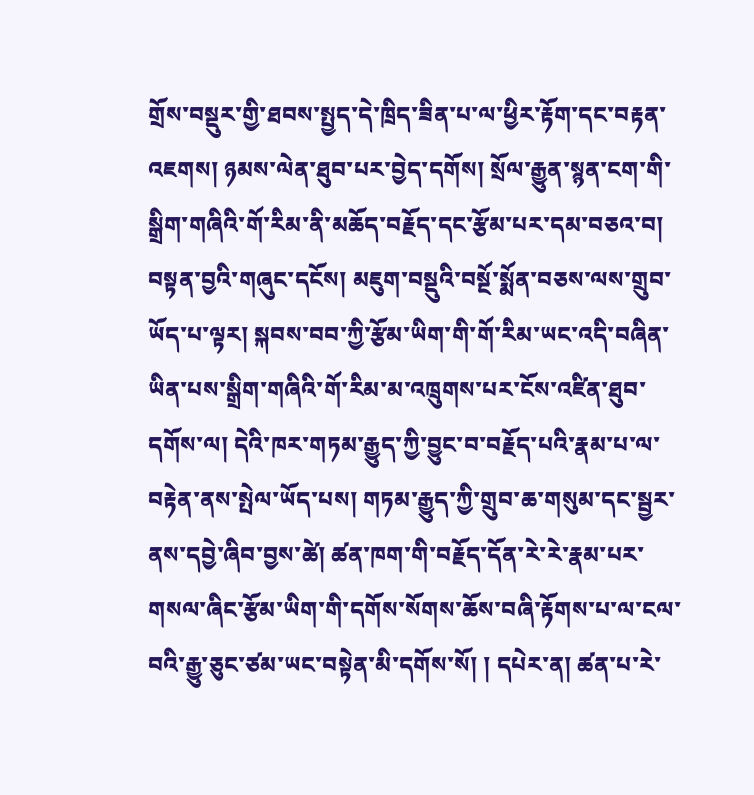གྲོས་བསྡུར་གྱི་ཐབས་སྤྱད་དེ་ཁྲིད་ཟིན་པ་ལ་ཕྱིར་རྟོག་དང་བརྟན་འཇགས། ཉམས་ལེན་ཐུབ་པར་བྱེད་དགོས། སྲོལ་རྒྱུན་སྙན་ངག་གི་སྒྲིག་གཞིའི་གོ་རིམ་ནི་མཆོད་བརྗོད་དང་རྩོམ་པར་དམ་བཅའ་བ། བསྟན་བྱའི་གཞུང་དངོས། མཇུག་བསྡུའི་བསྔོ་སྨོན་བཅས་ལས་གྲུབ་ཡོད་པ་ལྟར། སྐབས་བབ་ཀྱི་རྩོམ་ཡིག་གི་གོ་རིམ་ཡང་འདི་བཞིན་ཡིན་པས་སྒྲིག་གཞིའི་གོ་རིམ་མ་འཁྲུགས་པར་ངོས་འཛིན་ཐུབ་དགོས་ལ། དེའི་ཁར་གཏམ་རྒྱུད་ཀྱི་བྱུང་བ་བརྗོད་པའི་རྣམ་པ་ལ་བརྟེན་ནས་སྤེལ་ཡོད་པས། གཏམ་རྒྱུད་ཀྱི་གྲུབ་ཆ་གསུམ་དང་སྦྱར་ནས་དབྱེ་ཞིབ་བྱས་ཚེ། ཚན་ཁག་གི་བརྗོད་དོན་རེ་རེ་རྣམ་པར་གསལ་ཞིང་རྩོམ་ཡིག་གི་དགོས་སོགས་ཆོས་བཞི་རྟོགས་པ་ལ་ངལ་བའི་རྒྱུ་ཅུང་ཙམ་ཡང་བསྟེན་མི་དགོས་སོ། ། དཔེར་ན། ཚན་པ་རེ་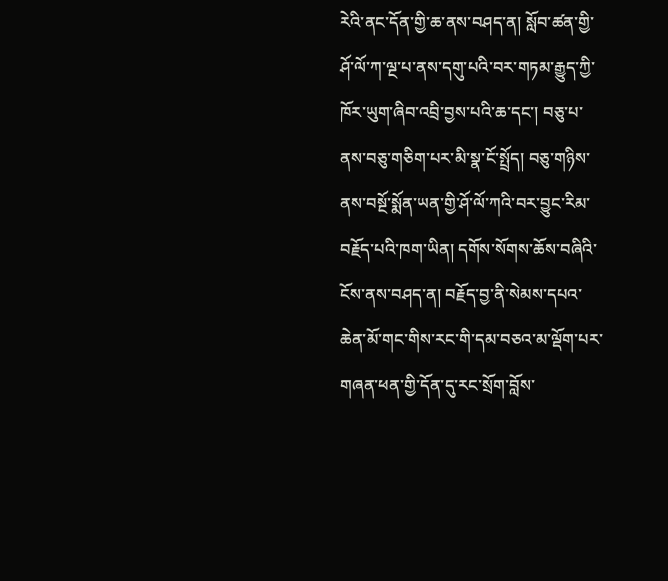རེའི་ནང་དོན་གྱི་ཆ་ནས་བཤད་ན། སློབ་ཚན་གྱི་ཤོ་ལོ་ཀ་ལྔ་པ་ནས་དགུ་པའི་བར་གཏམ་རྒྱུད་ཀྱི་ཁོར་ཡུག་ཞིབ་འབྲི་བྱས་པའི་ཆ་དང་། བཅུ་པ་ནས་བཅུ་གཅིག་པར་མི་སྣ་ངོ་སྤྲོད། བཅུ་གཉིས་ནས་བསྔོ་སྨོན་ཡན་གྱི་ཤོ་ལོ་ཀའི་བར་བྱུང་རིམ་བརྗོད་པའི་ཁག་ཡིན། དགོས་སོགས་ཆོས་བཞིའི་ངོས་ནས་བཤད་ན། བརྗོད་བྱ་ནི་སེམས་དཔའ་ཆེན་མོ་གང་གིས་རང་གི་དམ་བཅའ་མ་ལྡོག་པར་གཞན་ཕན་གྱི་དོན་དུ་རང་སྲོག་བློས་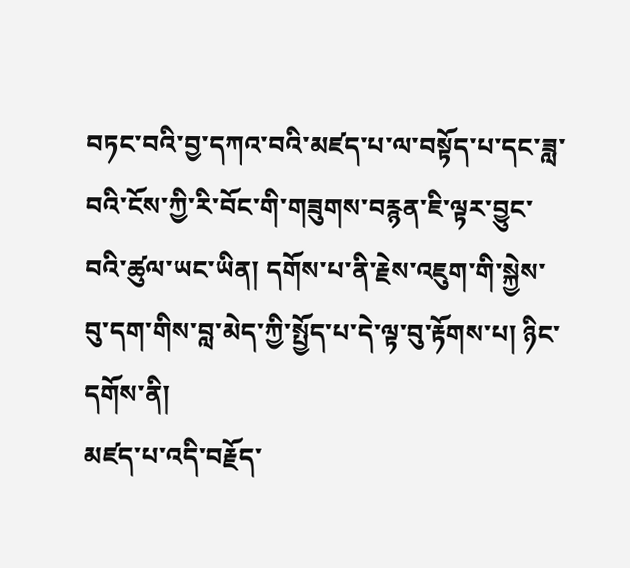བཏང་བའི་བྱ་དཀའ་བའི་མཛད་པ་ལ་བསྟོད་པ་དང་ཟླ་བའི་ངོས་ཀྱི་རི་བོང་གི་གཟུགས་བརྙན་ཇི་ལྟར་བྱུང་བའི་ཚུལ་ཡང་ཡིན། དགོས་པ་ནི་རྗེས་འཇུག་གི་སྐྱེས་བུ་དག་གིས་བླ་མེད་ཀྱི་སྤྱོད་པ་དེ་ལྟ་བུ་རྟོགས་པ། ཉིང་དགོས་ནི།
མཛད་པ་འདི་བརྗོད་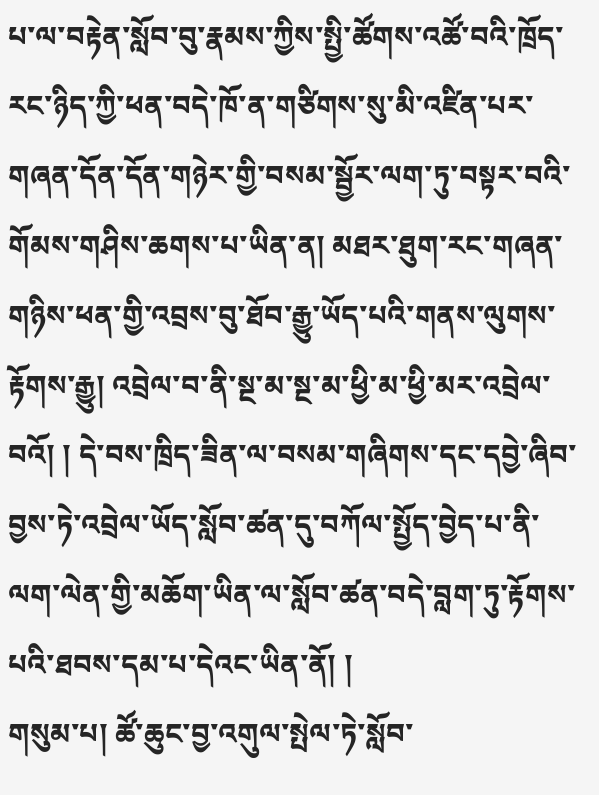པ་ལ་བརྟེན་སློབ་བུ་རྣམས་ཀྱིས་སྤྱི་ཚོགས་འཚོ་བའི་ཁྲོད་རང་ཉིད་ཀྱི་ཕན་བདེ་ཁོ་ན་གཙིགས་སུ་མི་འཛིན་པར་གཞན་དོན་དོན་གཉེར་གྱི་བསམ་སྦྱོར་ལག་ཏུ་བསྟར་བའི་གོམས་གཤིས་ཆགས་པ་ཡིན་ན། མཐར་ཐུག་རང་གཞན་གཉིས་ཕན་གྱི་འབྲས་བུ་ཐོབ་རྒྱུ་ཡོད་པའི་གནས་ལུགས་རྟོགས་རྒྱུ། འབྲེལ་བ་ནི་སྔ་མ་སྔ་མ་ཕྱི་མ་ཕྱི་མར་འབྲེལ་བའོ། ། དེ་བས་ཁྲིད་ཟིན་ལ་བསམ་གཞིགས་དང་དབྱེ་ཞིབ་བྱས་ཏེ་འབྲེལ་ཡོད་སློབ་ཚན་དུ་བཀོལ་སྤྱོད་བྱེད་པ་ནི་ལག་ལེན་གྱི་མཆོག་ཡིན་ལ་སློབ་ཚན་བདེ་བླག་ཏུ་རྟོགས་པའི་ཐབས་དམ་པ་དེའང་ཡིན་ནོ། །
གསུམ་པ། ཚོ་ཆུང་བྱ་འགུལ་སྤེལ་ཏེ་སློབ་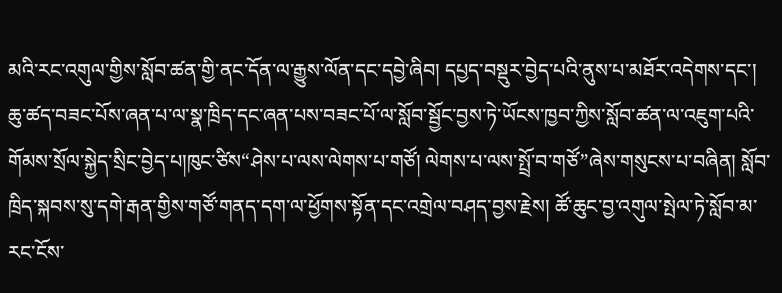མའི་རང་འགུལ་གྱིས་སློབ་ཚན་གྱི་ནང་དོན་ལ་རྒྱུས་ལོན་དང་དབྱེ་ཞིབ། དཔྱད་བསྡུར་བྱེད་པའི་ནུས་པ་མཐོར་འདེགས་དང་། ཆུ་ཚད་བཟང་པོས་ཞན་པ་ལ་སྣ་ཁྲིད་དང་ཞན་པས་བཟང་པོ་ལ་སློབ་སྦྱོང་བྱས་ཏེ་ཡོངས་ཁྱབ་ཀྱིས་སློབ་ཚན་ལ་འཇུག་པའི་གོམས་སྲོལ་སྐྱེད་སྲིང་བྱེད་པ།ཁུང་ཙིས“ཤེས་པ་ལས་ལེགས་པ་གཙོ། ལེགས་པ་ལས་སྤྲོ་བ་གཙོ”ཞེས་གསུངས་པ་བཞིན། སློབ་ཁྲིད་སྐབས་སུ་དགེ་རྒན་གྱིས་གཙོ་གནད་དག་ལ་ཕྱོགས་སྟོན་དང་འགྲེལ་བཤད་བྱས་རྗེས། ཚོ་ཆུང་བྱ་འགུལ་སྤེལ་ཏེ་སློབ་མ་རང་ངོས་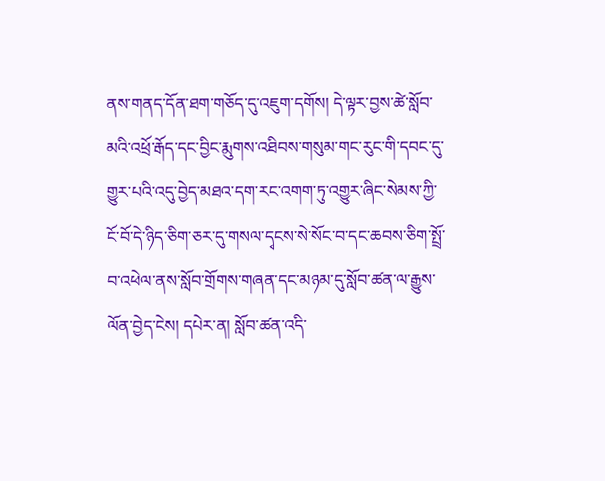ནས་གནད་དོན་ཐག་གཅོད་དུ་འཇུག་དགོས། དེ་ལྟར་བྱས་ཚེ་སློབ་མའི་འཕྲོ་རྒོད་དང་བྱིང་རྨུགས་འཐིབས་གསུམ་གང་རུང་གི་དབང་དུ་གྱུར་པའི་འདུ་བྱེད་མཐའ་དག་རང་འགག་ཏུ་འགྱུར་ཞིང་སེམས་ཀྱི་ངོ་བོ་དེ་ཉིད་ཅིག་ཅར་དུ་གསལ་དྭངས་སེ་སོང་བ་དང་ཆབས་ཅིག་སྤྲོ་བ་འཕེལ་ནས་སློབ་གྲོགས་གཞན་དང་མཉམ་དུ་སློབ་ཚན་ལ་རྒྱུས་ལོན་བྱེད་ངེས། དཔེར་ན། སློབ་ཚན་འདི་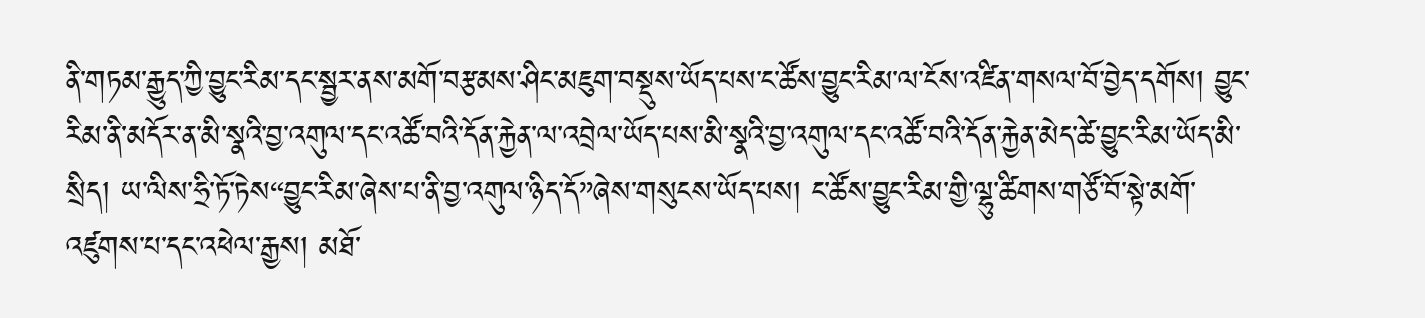ནི་གཏམ་རྒྱུད་ཀྱི་བྱུང་རིམ་དང་སྦྱར་ནས་མགོ་བརྩམས་ཤིང་མཇུག་བསྡུས་ཡོད་པས་ང་ཚོས་བྱུང་རིམ་ལ་ངོས་འཛིན་གསལ་བོ་བྱེད་དགོས། བྱུང་རིམ་ནི་མདོར་ན་མི་སྣའི་བྱ་འགུལ་དང་འཚོ་བའི་དོན་རྐྱེན་ལ་འབྲེལ་ཡོད་པས་མི་སྣའི་བྱ་འགུལ་དང་འཚོ་བའི་དོན་རྐྱེན་མེད་ཚེ་བྱུང་རིམ་ཡོད་མི་སྲིད། ཡ་ལིས་ཧྲི་ཏོ་ཏེས“བྱུང་རིམ་ཞེས་པ་ནི་བྱ་འགུལ་ཉིད་དོ”ཞེས་གསུངས་ཡོད་པས། ང་ཚོས་བྱུང་རིམ་གྱི་ལྷུ་ཚིགས་གཙོ་བོ་སྟེ་མགོ་འཛུགས་པ་དང་འཕེལ་རྒྱས། མཐོ་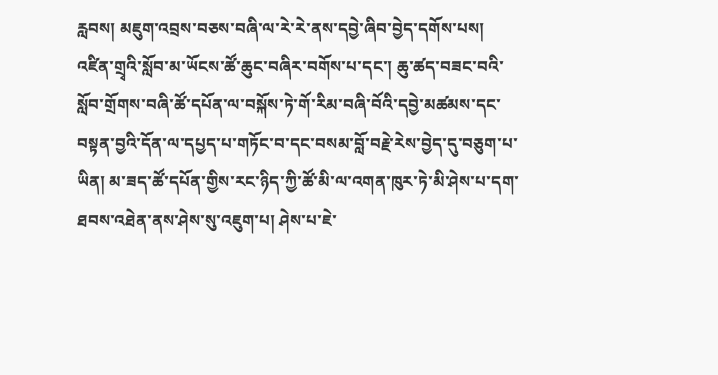རླབས། མཇུག་འབྲས་བཅས་བཞི་ལ་རེ་རེ་ནས་དབྱེ་ཞིབ་བྱེད་དགོས་པས། འཛིན་གྲྭའི་སློབ་མ་ཡོངས་ཚོ་ཆུང་བཞིར་བགོས་པ་དང་། ཆུ་ཚད་བཟང་བའི་སློབ་གྲོགས་བཞི་ཚོ་དཔོན་ལ་བསྐོས་ཏེ་གོ་རིམ་བཞི་བོའི་དབྱེ་མཚམས་དང་བསྟན་བྱའི་དོན་ལ་དཔྱད་པ་གཏོང་བ་དང་བསམ་བློ་བརྗེ་རེས་བྱེད་དུ་བཅུག་པ་ཡིན། མ་ཟད་ཚོ་དཔོན་གྱིས་རང་ཉིད་ཀྱི་ཚོ་མི་ལ་འགན་ཁུར་ཏེ་མི་ཤེས་པ་དག་ཐབས་འཐེན་ནས་ཤེས་སུ་འཇུག་པ། ཤེས་པ་ཇེ་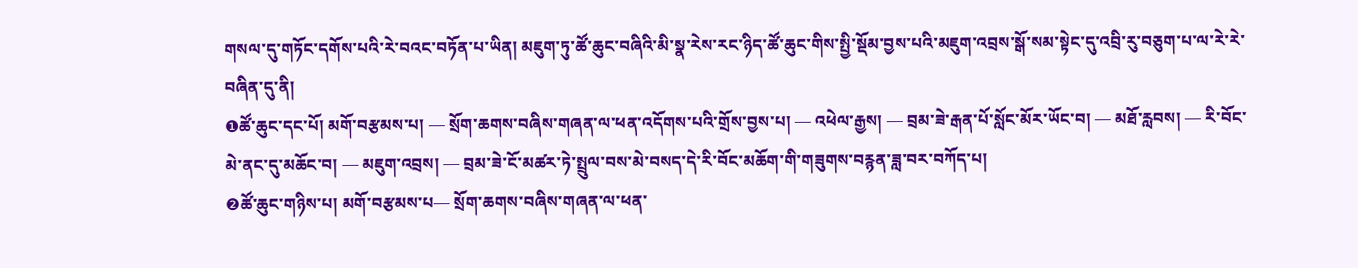གསལ་དུ་གཏོང་དགོས་པའི་རེ་བའང་བཏོན་པ་ཡིན། མཇུག་ཏུ་ཚོ་ཆུང་བཞིའི་མི་སྣ་རེས་རང་ཉིད་ཚོ་ཆུང་གིས་སྤྱི་སྡོམ་བྱས་པའི་མཇུག་འབྲས་སྒོ་སམ་སྟེང་དུ་འབྲི་རུ་བཅུག་པ་ལ་རེ་རེ་བཞིན་དུ་ནི།
❶ཚོ་ཆུང་དང་པོ། མགོ་བརྩམས་པ། — སྲོག་ཆགས་བཞིས་གཞན་ལ་ཕན་འདོགས་པའི་གྲོས་བྱས་པ། — འཕེལ་རྒྱས། — བྲམ་ཟེ་རྒན་པོ་སློང་མོར་ཡོང་བ། — མཐོ་རླབས། — རི་བོང་མེ་ནང་དུ་མཆོང་བ། — མཇུག་འབྲས། — བྲམ་ཟེ་ངོ་མཚར་ཏེ་སྤྲུལ་བས་མེ་བསད་དེ་རི་བོང་མཆོག་གི་གཟུགས་བརྙན་ཟླ་བར་བཀོད་པ།
❷ཚོ་ཆུང་གཉིས་པ། མགོ་བརྩམས་པ— སྲོག་ཆགས་བཞིས་གཞན་ལ་ཕན་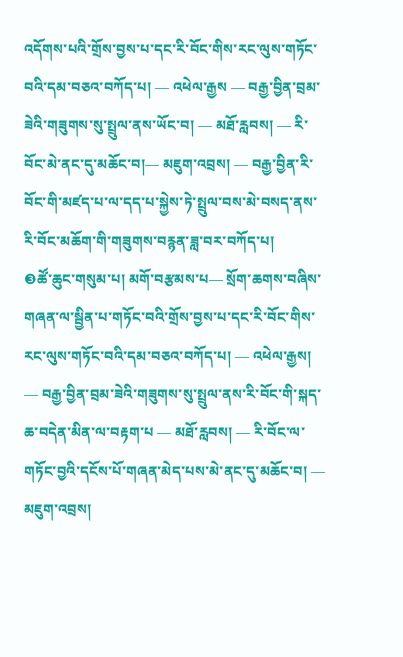འདོགས་པའི་གྲོས་བྱས་པ་དང་རི་བོང་གིས་རང་ལུས་གཏོང་བའི་དམ་བཅའ་བཀོད་པ། — འཕེལ་རྒྱས — བརྒྱ་བྱིན་བྲམ་ཟེའི་གཟུགས་སུ་སྤྲུལ་ནས་ཡོང་བ། — མཐོ་རླབས། — རི་བོང་མེ་ནང་དུ་མཆོང་བ།— མཇུག་འབྲས། — བརྒྱ་བྱིན་རི་བོང་གི་མཛད་པ་ལ་དད་པ་སྐྱེས་ཏེ་སྤྲུལ་བས་མེ་བསད་ནས་རི་བོང་མཆོག་གི་གཟུགས་བརྙན་ཟླ་བར་བཀོད་པ།
❸ཚོ་ཆུང་གསུམ་པ། མགོ་བརྩམས་པ— སྲོག་ཆགས་བཞིས་གཞན་ལ་སྦྱིན་པ་གཏོང་བའི་གྲོས་བྱས་པ་དང་རི་བོང་གིས་རང་ལུས་གཏོང་བའི་དམ་བཅའ་བཀོད་པ། — འཕེལ་རྒྱས། — བརྒྱ་བྱིན་བྲམ་ཟེའི་གཟུགས་སུ་སྤྲུལ་ནས་རི་བོང་གི་སྐད་ཆ་བདེན་མིན་ལ་བརྟག་པ — མཐོ་རླབས། — རི་བོང་ལ་གཏོང་བྱའི་དངོས་པོ་གཞན་མེད་པས་མེ་ནང་དུ་མཆོང་བ། — མཇུག་འབྲས།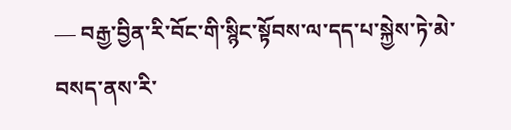— བརྒྱ་བྱིན་རི་བོང་གི་སྙིང་སྟོབས་ལ་དད་པ་སྐྱེས་ཏེ་མེ་བསད་ནས་རི་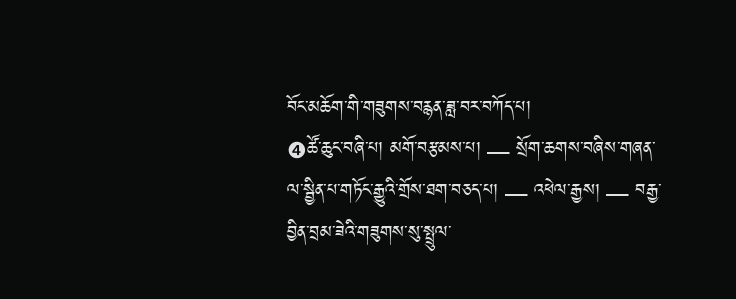བོང་མཆོག་གི་གཟུགས་བརྙན་ཟླ་བར་བཀོད་པ།
❹ཚོ་ཆུང་བཞི་པ། མགོ་བརྩམས་པ། — སྲོག་ཆགས་བཞིས་གཞན་ལ་སྦྱིན་པ་གཏོང་རྒྱུའི་གྲོས་ཐག་བཅད་པ། — འཕེལ་རྒྱས། — བརྒྱ་བྱིན་བྲམ་ཟེའི་གཟུགས་སུ་སྤྲུལ་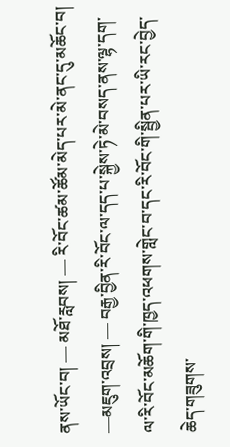ནས་ཡོང་བ། — མཐོ་རླབས། — རི་བོང་ཚམ་ཚོམ་མེད་པར་མེ་ནང་དུ་མཆོང་བ། —མཇུག་འབྲས། — བརྒྱ་བྱིན་རི་བོང་ལ་དད་པ་སྐྱེས་ཏེ་མེ་བསད་ནས་ལྷ་དག་ལ་རི་བོང་མཆོག་གི་ཁྱད་འཕགས་གླེང་བ་དང་རི་བོང་གི་སྦྱིན་པར་ཡི་རང་བྱེད་ཆེད་གཟུགས་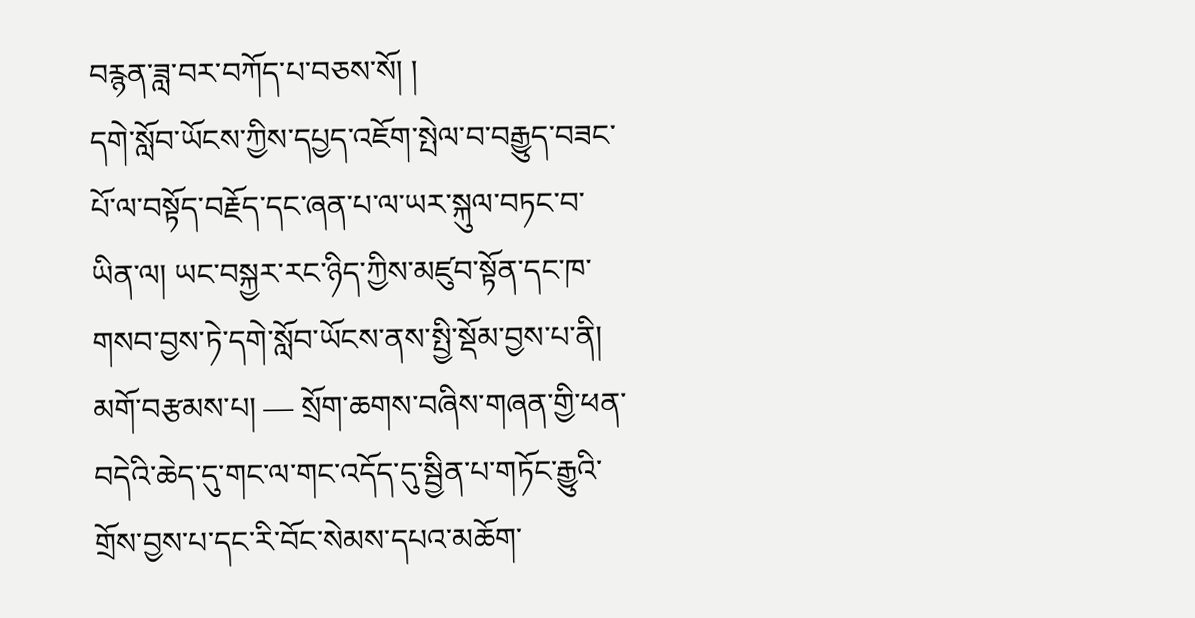བརྙན་ཟླ་བར་བཀོད་པ་བཅས་སོ། །
དགེ་སློབ་ཡོངས་ཀྱིས་དཔྱད་འཇོག་སྤེལ་བ་བརྒྱུད་བཟང་པོ་ལ་བསྟོད་བརྗོད་དང་ཞན་པ་ལ་ཡར་སྐུལ་བཏང་བ་ཡིན་ལ། ཡང་བསྐྱར་རང་ཉིད་ཀྱིས་མཛུབ་སྟོན་དང་ཁ་གསབ་བྱས་ཏེ་དགེ་སློབ་ཡོངས་ནས་སྤྱི་སྡོམ་བྱས་པ་ནི། མགོ་བརྩམས་པ། — སྲོག་ཆགས་བཞིས་གཞན་གྱི་ཕན་བདེའི་ཆེད་དུ་གང་ལ་གང་འདོད་དུ་སྦྱིན་པ་གཏོང་རྒྱུའི་གྲོས་བྱས་པ་དང་རི་བོང་སེམས་དཔའ་མཆོག་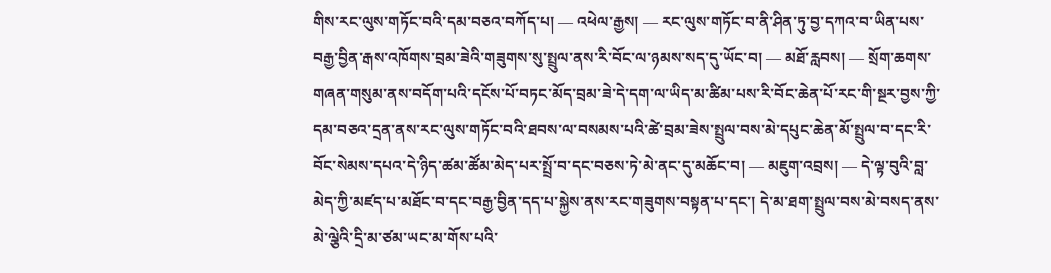གིས་རང་ལུས་གཏོང་བའི་དམ་བཅའ་བཀོད་པ། — འཕེལ་རྒྱས། — རང་ལུས་གཏོང་བ་ནི་ཤིན་ཏུ་བྱ་དཀའ་བ་ཡིན་པས་བརྒྱ་བྱིན་རྒས་འཁོགས་བྲམ་ཟེའི་གཟུགས་སུ་སྤྲུལ་ནས་རི་བོང་ལ་ཉམས་སད་དུ་ཡོང་བ། — མཐོ་རླབས། — སྲོག་ཆགས་གཞན་གསུམ་ནས་བདོག་པའི་དངོས་པོ་བཏང་མོད་བྲམ་ཟེ་དེ་དག་ལ་ཡིད་མ་ཚིམ་པས་རི་བོང་ཆེན་པོ་རང་གི་སྔར་བྱས་ཀྱི་དམ་བཅའ་དྲན་ནས་རང་ལུས་གཏོང་བའི་ཐབས་ལ་བསམས་པའི་ཚེ་བྲམ་ཟེས་སྤྲུལ་བས་མེ་དཔུང་ཆེན་མོ་སྤྲུལ་བ་དང་རི་བོང་སེམས་དཔའ་དེ་ཉིད་ཚམ་ཚོམ་མེད་པར་སྤྲོ་བ་དང་བཅས་ཏེ་མེ་ནང་དུ་མཆོང་བ། — མཇུག་འབྲས། — དེ་ལྟ་བུའི་བླ་མེད་ཀྱི་མཛད་པ་མཐོང་བ་དང་བརྒྱ་བྱིན་དད་པ་སྐྱེས་ནས་རང་གཟུགས་བསྟན་པ་དང་། དེ་མ་ཐག་སྤྲུལ་བས་མེ་བསད་ནས་མེ་ལྕེའི་དྲི་མ་ཙམ་ཡང་མ་གོས་པའི་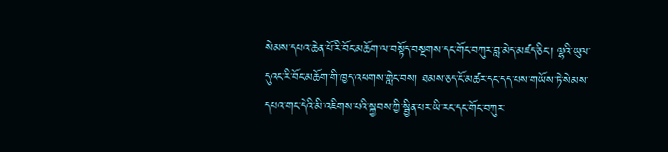སེམས་དཔའ་ཆེན་པོ་རི་བོང་མཆོག་ལ་བསྟོད་བསྔགས་དང་གོང་བཀུར་བླ་མེད་མཛད་ཅིང་། ལྷའི་ཡུལ་དུའང་རི་བོང་མཆོག་གི་ཁྱད་འཕགས་གླེང་བས། ཐམས་ཅད་ངོ་མཚར་དང་དད་པས་གཡོས་ཏེ་སེམས་དཔའ་གང་དེའི་མི་འཇིགས་པའི་སྐྱབས་ཀྱི་སྦྱིན་པར་ཡི་རང་དང་གོང་བཀུར་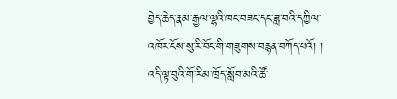བྱེད་ཆེད་རྣམ་རྒྱལ་ལྷའི་ཁང་བཟང་དང་ཟླ་བའི་དཀྱིལ་འཁོར་ངོས་སུ་རི་བོང་གི་གཟུགས་བརྙན་བཀོད་པའོ། ། འདི་ལྟ་བུའི་གོ་རིམ་ཁྲོད་སློབ་མའི་ཚོ་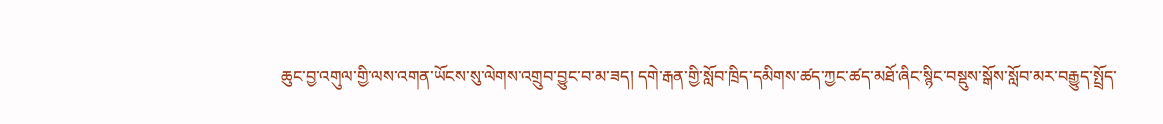ཆུང་བྱ་འགུལ་གྱི་ལས་འགན་ཡོངས་སུ་ལེགས་འགྲུབ་བྱུང་བ་མ་ཟད། དགེ་རྒན་གྱི་སློབ་ཁྲིད་དམིགས་ཚད་ཀྱང་ཚད་མཐོ་ཞིང་སྙིང་བསྡུས་སྒོས་སློབ་མར་བརྒྱུད་སྤྲོད་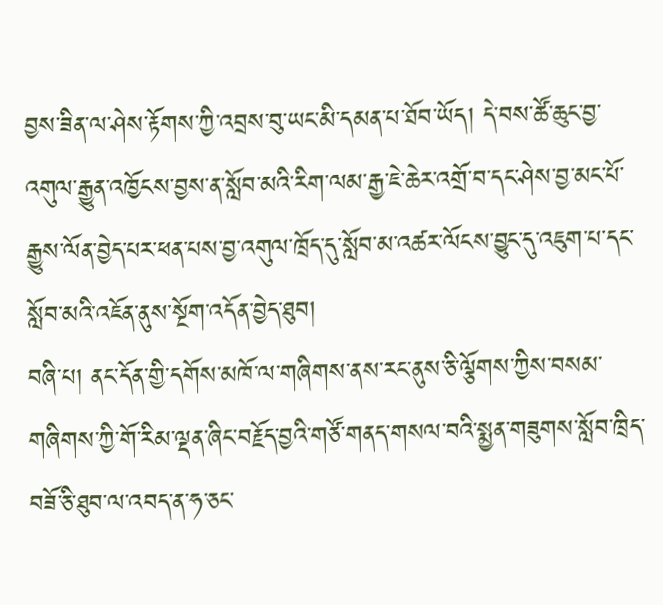བྱས་ཟིན་ལ་ཤེས་རྟོགས་ཀྱི་འབྲས་བུ་ཡང་མི་དམན་པ་ཐོབ་ཡོད། དེ་བས་ཚོ་ཆུང་བྱ་འགུལ་རྒྱུན་འཁྱོངས་བྱས་ན་སློབ་མའི་རིག་ལམ་རྒྱ་ཇེ་ཆེར་འགྲོ་བ་དང་ཤེས་བྱ་མང་པོ་རྒྱུས་ལོན་བྱེད་པར་ཕན་པས་བྱ་འགུལ་ཁྲོད་དུ་སློབ་མ་འཚར་ལོངས་བྱུང་དུ་འཇུག་པ་དང་སློབ་མའི་འཇོན་ནུས་སྔོག་འདོན་བྱེད་ཐུབ།
བཞི་པ། ནང་དོན་གྱི་དགོས་མཁོ་ལ་གཞིགས་ནས་རང་ནུས་ཅི་ལྕོགས་ཀྱིས་བསམ་གཞིགས་ཀྱི་གོ་རིམ་ལྡན་ཞིང་བརྗོད་བྱའི་གཙོ་གནད་གསལ་བའི་སྨྱན་གཟུགས་སློབ་ཁྲིད་བཟོ་ཅི་ཐུབ་ལ་འབད་ན་ཧ་ཅང་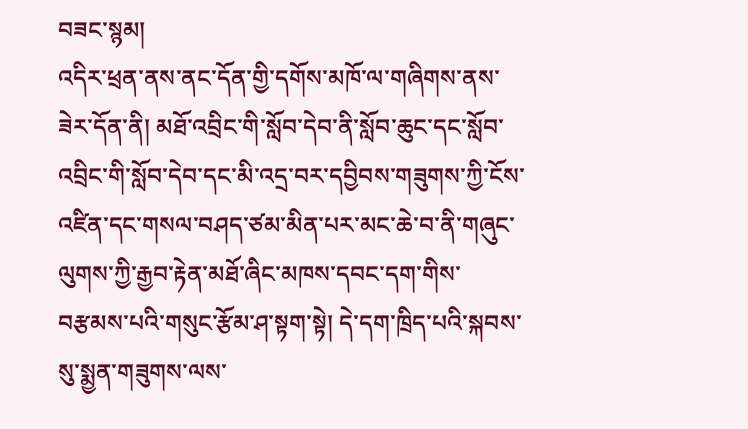བཟང་སྙམ།
འདིར་ཕྲན་ནས་ནང་དོན་གྱི་དགོས་མཁོ་ལ་གཞིགས་ནས་ཟེར་དོན་ནི། མཐོ་འབྲིང་གི་སློབ་དེབ་ནི་སློབ་ཆུང་དང་སློབ་འབྲིང་གི་སློབ་དེབ་དང་མི་འདྲ་བར་དབྱིབས་གཟུགས་ཀྱི་ངོས་འཛིན་དང་གསལ་བཤད་ཙམ་མིན་པར་མང་ཆེ་བ་ནི་གཞུང་ལུགས་ཀྱི་རྒྱབ་རྟེན་མཐོ་ཞིང་མཁས་དབང་དག་གིས་བརྩམས་པའི་གསུང་རྩོམ་ཤ་སྟག་སྟེ། དེ་དག་ཁྲིད་པའི་སྐབས་སུ་སྨྱན་གཟུགས་ལས་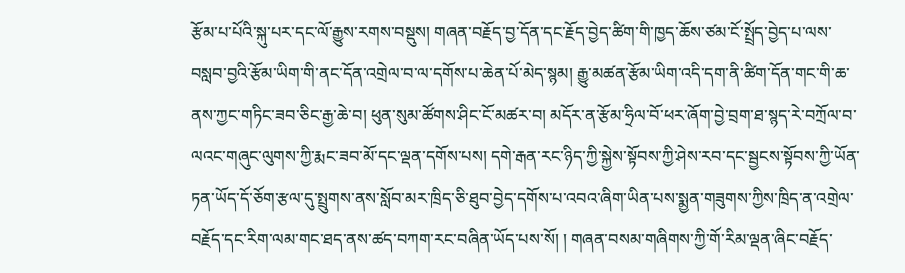རྩོམ་པ་པོའི་སྐུ་པར་དང་ལོ་རྒྱུས་རགས་བསྡུས། གཞན་བརྗོད་བྱ་དོན་དང་རྗོད་བྱེད་ཚིག་གི་ཁྱད་ཆོས་ཙམ་ངོ་སྤྲོད་བྱེད་པ་ལས་བསླབ་བྱའི་རྩོམ་ཡིག་གི་ནང་དོན་འགྲེལ་བ་ལ་དགོས་པ་ཆེན་པོ་མེད་སྙམ། རྒྱུ་མཚན་རྩོམ་ཡིག་འདི་དག་ནི་ཚིག་དོན་གང་གི་ཆ་ནས་ཀྱང་གཏིང་ཟབ་ཅིང་རྒྱ་ཆེ་བ། ཕུན་སུམ་ཚོགས་ཤིང་ངོ་མཚར་བ། མདོར་ན་རྩོམ་ཧྲིལ་བོ་ཕར་ཞོག་བྱེ་བྲག་ཐ་སྙད་རེ་བཀྲོལ་བ་ལའང་གཞུང་ལུགས་ཀྱི་རྨང་ཟབ་མོ་དང་ལྡན་དགོས་པས། དགེ་རྒན་རང་ཉིད་ཀྱི་སྐྱེས་སྟོབས་ཀྱི་ཤེས་རབ་དང་སྦྱངས་སྟོབས་ཀྱི་ཡོན་ཏན་ཡོད་དོ་ཅོག་རྩལ་དུ་སྤྲུགས་ནས་སློབ་མར་ཁྲིད་ཅི་ཐུབ་བྱེད་དགོས་པ་འབའ་ཞིག་ཡིན་པས་སྨྱན་གཟུགས་ཀྱིས་ཁྲིད་ན་འགྲེལ་བརྗོད་དང་རིག་ལམ་གང་ཐད་ནས་ཚད་བཀག་རང་བཞིན་ཡོད་པས་སོ། ། གཞན་བསམ་གཞིགས་ཀྱི་གོ་རིམ་ལྡན་ཞིང་བརྗོད་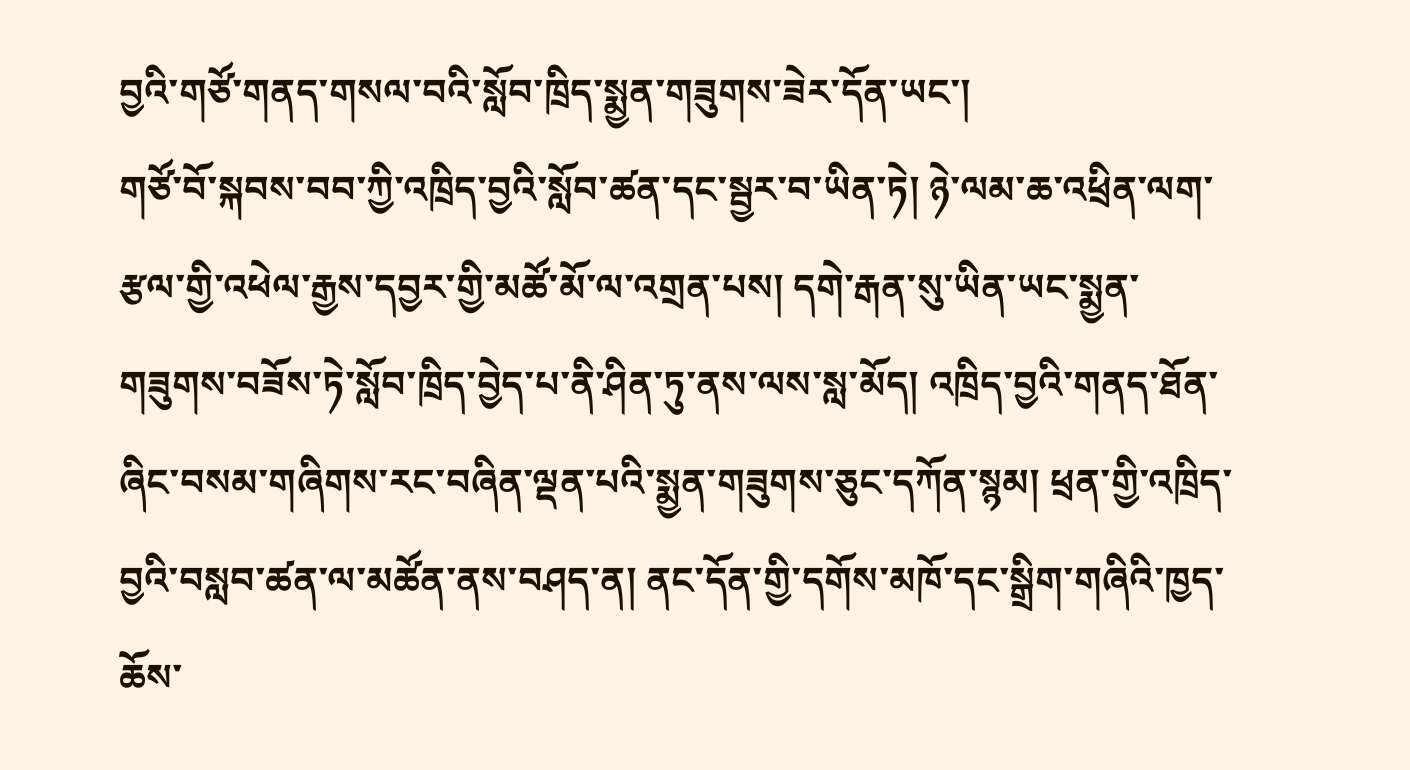བྱའི་གཙོ་གནད་གསལ་བའི་སློབ་ཁྲིད་སྨྱན་གཟུགས་ཟེར་དོན་ཡང་།
གཙོ་བོ་སྐབས་བབ་ཀྱི་འཁྲིད་བྱའི་སློབ་ཚན་དང་སྦྱར་བ་ཡིན་ཏེ། ཉེ་ལམ་ཆ་འཕྲིན་ལག་རྩལ་གྱི་འཕེལ་རྒྱས་དབྱར་གྱི་མཚོ་མོ་ལ་འགྲན་པས། དགེ་རྒན་སུ་ཡིན་ཡང་སྨྱན་གཟུགས་བཟོས་ཏེ་སློབ་ཁྲིད་བྱེད་པ་ནི་ཤིན་ཏུ་ནས་ལས་སླ་མོད། འཁྲིད་བྱའི་གནད་ཐོན་ཞིང་བསམ་གཞིགས་རང་བཞིན་ལྡན་པའི་སྨྱན་གཟུགས་ཅུང་དཀོན་སྙམ། ཕྲན་གྱི་འཁྲིད་བྱའི་བསླབ་ཚན་ལ་མཚོན་ནས་བཤད་ན། ནང་དོན་གྱི་དགོས་མཁོ་དང་སྒྲིག་གཞིའི་ཁྱད་ཆོས་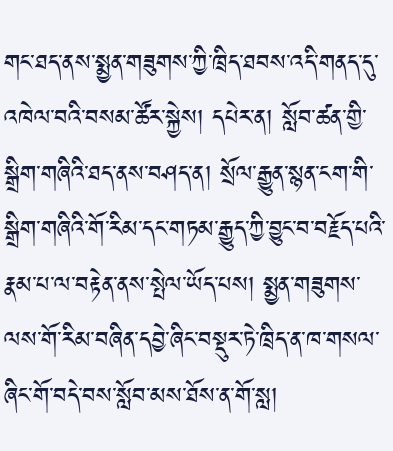གང་ཐད་ནས་སྨྱན་གཟུགས་ཀྱི་ཁྲིད་ཐབས་འདི་གནད་དུ་འཁེལ་བའི་བསམ་ཚོར་སྐྱེས། དཔེར་ན། སློབ་ཚན་གྱི་སྒྲིག་གཞིའི་ཐད་ནས་བཤད་ན། སྲོལ་རྒྱུན་སྙན་ངག་གི་སྒྲིག་གཞིའི་གོ་རིམ་དང་གཏམ་རྒྱུད་ཀྱི་བྱུང་བ་བརྗོད་པའི་རྣམ་པ་ལ་བརྟེན་ནས་སྤེལ་ཡོད་པས། སྨྱན་གཟུགས་ལས་གོ་རིམ་བཞིན་དབྱེ་ཞིང་བསྡུར་ཏེ་ཁྲིད་ན་ཁ་གསལ་ཞིང་གོ་བདེ་བས་སློབ་མས་ཐོས་ན་གོ་སླ།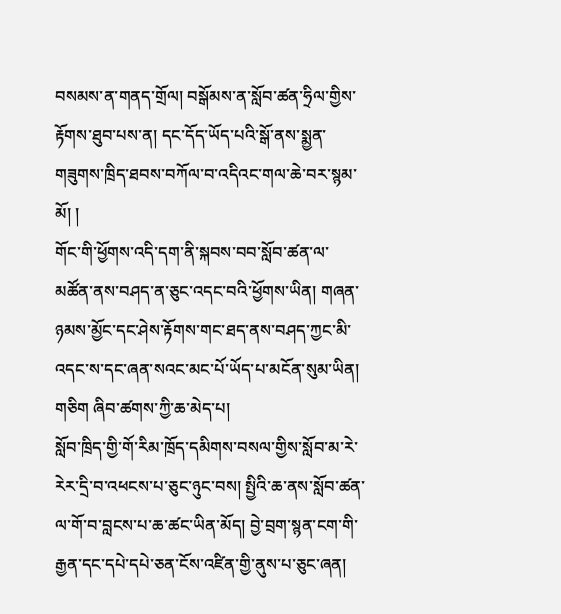བསམས་ན་གནད་གྲོལ། བསྒོམས་ན་སློབ་ཚན་ཧྲིལ་གྱིས་རྟོགས་ཐུབ་པས་ན། དང་དོད་ཡོད་པའི་སྒོ་ནས་སྨྱན་གཟུགས་ཁྲིད་ཐབས་བཀོལ་བ་འདིའང་གལ་ཆེ་བར་སྙམ་མོ། །
གོང་གི་ཕྱོགས་འདི་དག་ནི་སྐབས་བབ་སློབ་ཚན་ལ་མཚོན་ནས་བཤད་ན་ཅུང་འདང་བའི་ཕྱོགས་ཡིན། གཞན་ཉམས་མྱོང་དང་ཤེས་རྟོགས་གང་ཐད་ནས་བཤད་ཀྱང་མི་འདང་ས་དང་ཞན་སའང་མང་པོ་ཡོད་པ་མངོན་སུམ་ཡིན།
གཅིག ཞིབ་ཚགས་ཀྱི་ཆ་མེད་པ།
སློབ་ཁྲིད་གྱི་གོ་རིམ་ཁྲོད་དམིགས་བསལ་གྱིས་སློབ་མ་རེ་རེར་དྲི་བ་འཕངས་པ་ཅུང་ཉུང་བས། སྤྱིའི་ཆ་ནས་སློབ་ཚན་ལ་གོ་བ་བླངས་པ་ཆ་ཚང་ཡིན་མོད། བྱེ་བྲག་སྙན་ངག་གི་རྒྱན་དང་དཔེ་དཔེ་ཅན་ངོས་འཛིན་གྱི་ནུས་པ་ཅུང་ཞན།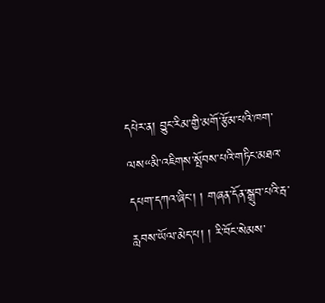དཔེར་ན། བྱུང་རིམ་གྱི་མགོ་རྩོམ་པའི་ཁག་ལས“མི་འཇིགས་སྤོབས་པའི་གཏིང་མཐའ་དཔག་དཀའ་ཞིང་། ། གཞན་དོན་སྒྲུབ་པའི་རྦ་རླབས་ཡོལ་མེད་པ། ། རི་བོང་སེམས་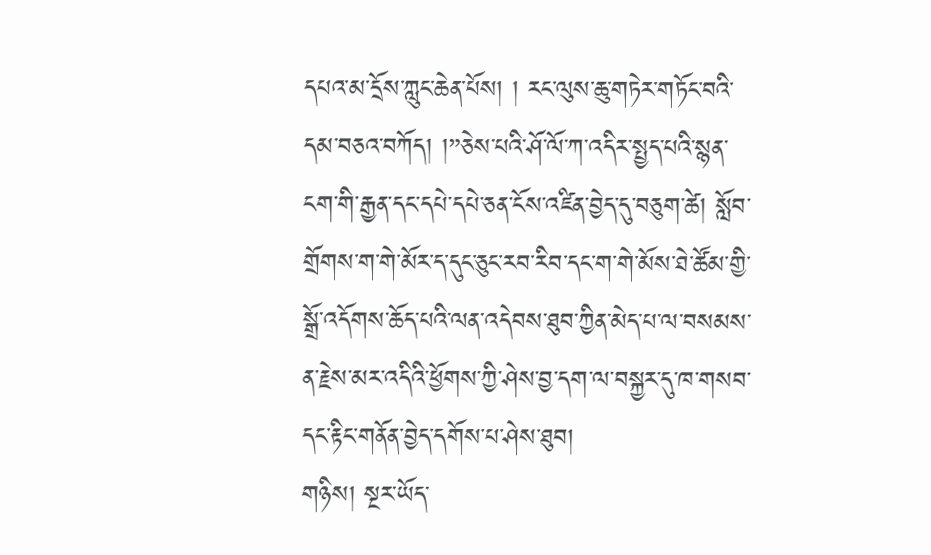དཔའ་མ་དྲོས་ཀླུང་ཆེན་པོས། ། རང་ལུས་ཆུ་གཏེར་གཏོང་བའི་དམ་བཅའ་བཀོད། །”ཅེས་པའི་ཤོ་ལོ་ཀ་འདིར་སྤྱད་པའི་སྙན་ངག་གི་རྒྱན་དང་དཔེ་དཔེ་ཅན་ངོས་འཛིན་བྱེད་དུ་བཅུག་ཚེ། སློབ་གྲོགས་ག་གེ་མོར་ད་དུང་ཅུང་རབ་རིབ་དང་ག་གེ་མོས་ཐེ་ཚོམ་གྱི་སྒྲོ་འདོགས་ཆོད་པའི་ལན་འདེབས་ཐུབ་ཀྱིན་མེད་པ་ལ་བསམས་ན་རྗེས་མར་འདིའི་ཕྱོགས་ཀྱི་ཤེས་བྱ་དག་ལ་བསྐྱར་དུ་ཁ་གསབ་དང་རྟིང་གནོན་བྱེད་དགོས་པ་ཤེས་ཐུབ།
གཉིས། སྔར་ཡོད་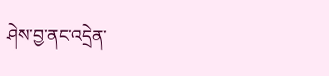ཤེས་བྱ་ནང་འདྲེན་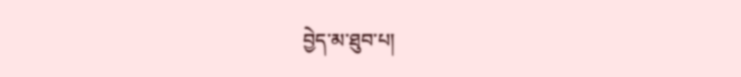བྱེད་མ་ཐུབ་པ།